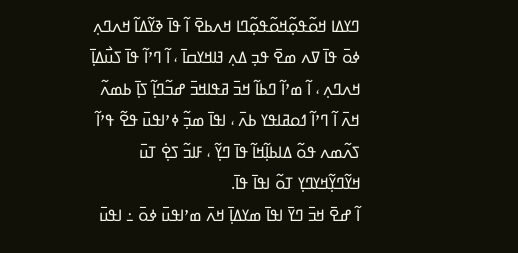ߣߌߡߊ ߞߋ߬ߟߋ߲߬ߞߋ߬ߟߋ߲߬ߣߊ ߞߍߕߐ߫ ߊ߬ ߟߊ߫ ߢߌ߬ߡߊ߬ ߞߍߣߍ߲ ߦߋ߫ ߟߊ߫ ߜߍ ߘߐ߫ ߟߏ߲ ߡߍ߲ ߔߊߞߌߛߊ߫ ، ߊ߬ ߣߴߊ߬ ߟߊ߫ ߖߎ߯ߡߊ߲߫ ߞߍߣߍ߲ ، ߊ߬ ߘߴߊ߬ ߣߕߊ߬ ߞߏ߫ ߥߟߊߞߏ߫ ߝߏ߬ߣߊ߲߬ ߖߊ߲߫ ߕߘߍ߬ ߞߍ߫ ߊ߬ ߣߴߊ߬ ߗߋߥߊߟߌ ߕߍ߫ ، ߊߟߊ߫ ߘߏ߲߬ ߦߴߊߟߎ߫ ߟߐ߬ ߟߴߊ߬ ߖߍ߬ߘߍ ߟߋ߬ ߡߊߕߊ߲߬ߞߊ߬ ߟߊ߫ ߣߌ߲߬ ، ߓߊߏ߬ ߖߐ߲߭ ߠߎ߫ ߞߌ߬ߣߌ߲߬ߞߌߣߌ߲ ߠߋ߬ ߊߟߊ߫ ߟߊ߫.
ߊ߬ ߝߐ߫ ߞߏ߫ ߣߌ߫ ߊߟߊ߫ ߘߌߡߊ߲߫ ߞߍ߫ ߘߴߊߟߎ߫ ߦߋ߫ ߸ ߊߟߎ߫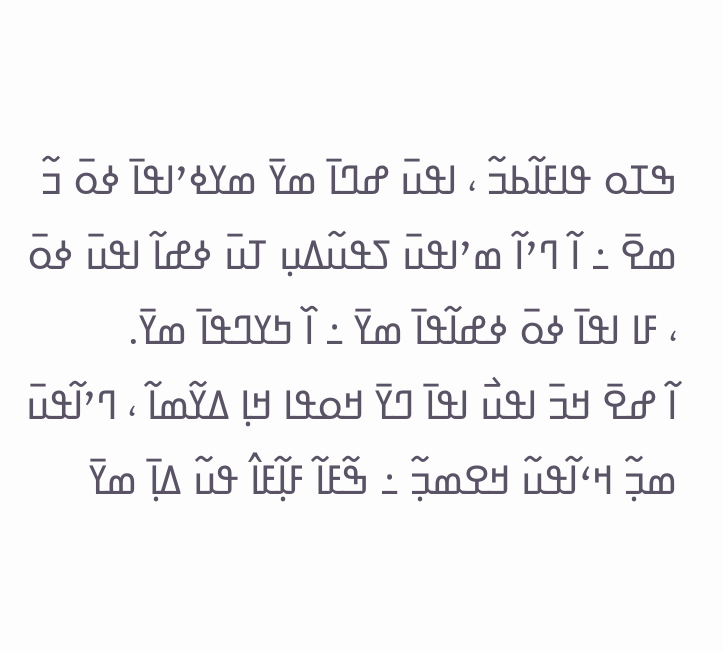ߒߠߋ ߟߊߓߊ߬ߕߏ߬ ، ߊߟߎ߫ ߝߣߊ߫ ߘߌ߫ ߘߌߦߴߊߟߊ߫ ߦߋ߫ ߏ߬ ߘߐ߫ ߸ ߊ߬ ߣߴߊ߬ ߘߴߊߟߎ߫ ߖߟߎ߬ߡߎ߲ ߠߎ߫ ߦߝߊ߬ ߊߟߎ߫ ߦߋ߫ ، ߓߊ ߊߟߊ߫ ߦߋ߫ ߦߝߊ߬ߟߊ߫ ߘߌ߫ ߸ ߊ߰ ߤߌߣߟߊ߫ ߘߌ߫.
ߊ߬ ߝߐ߫ ߞߏ߫ ߊߟߎ߯ ߊߟߊ߫ ߣߌ߫ ߞߋߟߊ ߞߊ߲ ߡߌ߬ߘߊ߬ ، ߣߴߊ߬ߟߎ߫ ߘߏ߲߬ ߞߵߊ߬ߟߎ߬ ߞߐߘߏ߲߬ ߸ ߒ߬ߓߊ߬ ߓߊ߲߬ߓߊ߮ ߟߎ߬ ߡߊ߲߫ ߘߌ߫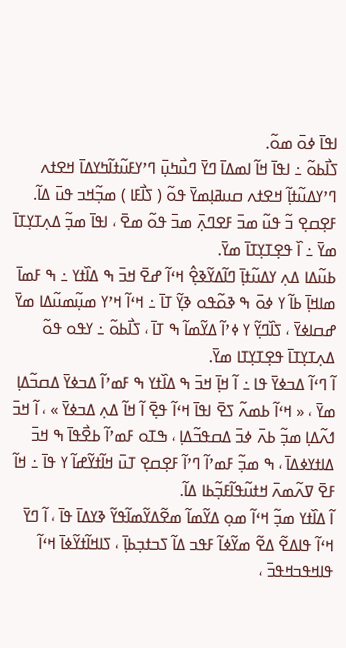ߊߟߊ߫ ߦߋ߫ ߘߋ߬.
ߖߊ߯ߕߋ߬ ߸ ߊߟߊ߫ ߞߊ߬ ߊߘߡߊ߫ ߣߌ߫ ߣߎ߯ߤߎ߲߫ ߣߴߌߓߎ߬ߙߊ߬ߤߌߡߊ߫ ߞߐߙߍ ߣߴߌߡߎ߬ߙߊ߲߬ ߞߐߙߍ ߛߎߥߊ߲ߘߌ߫ ߟߋ߬ ( ߖߊ߯ߓߊ ) ߘߏ߲߬ߞߏ ߟߎ߫ ߡߊ߬.
ߓߐ߲ߛߐ߲ ߏ߬ ߟߎ߬ ߘߏ߫ ߓߐߣߍ߲߫ ߘߏ߫ ߟߋ߬ ߘߐ߫ ، ߊߟߊ߫ ߘߏ߲߬ ߡߍ߲ߠߌ߲ߠߊ߫ ߘߌ߫ ߸ ߊ߰ ߟߐ߲ߠߌ߲ߠߊ߫ ߘߌ߫.
ߕߎ߬ߡߊ ߡߍ߲ ߌߡߎ߬ߙߊ߲߫ ߣߊ߬ߡߌ߬ߢߐ߲߮ ߞߵߊ߬ ߝߐ߫ ߞߏ߫ ߒ ߡߊ߰ߙߌ ߸ ߒ ߓߘߊ߫ ߘߊߞߊ߲߫ ߕߊ߬ ߌ ߦߋ߫ ߒ ߢߋ߬ߟߋ ߢߌ߲߬ ߠߊ߫ ߸ ߞߵߊ߬ ߞߴߌ ߘߎ߲߬ߘߎ߬ߡߊ ߘߌ߫ ߝߛߊߦߌ߫ ، ߖߊ߰ߣߌ߲߬ ߌ ߦߴߊ߬ ߡߌ߬ߘߊ߬ ߒ ߠߊ߫ ، ߖߊ߯ߕߋ߬ ߸ ߌߟߋ ߟߋ߬ ߡߍ߲ߠߌ߲ߠߊ߫ ߟߐ߲ߠߌ߲ߠߊ ߘߌ߫.
ߊ߬ ߣߵߊ߬ ߡߏߦߌ߫ ߟߊ ߸ ߊ߬ ߞߊ߲߫ ߞߏ߫ ߒ ߡߊ߰ߙߌ ߒ ߓߘߴߊ߬ ߡߏߦߌ߫ ߡߛߏ߬ߡߊ߲ ߘߌ߫ ، « ߞߵߊ߬ ߕߘߍ߬ ߖߐ߫ ߊߟߊ߫ ߞߵߊ߬ ߟߐ߲߫ ߊ߬ ߞߊ߬ ߡߍ߲ ߡߏߦߌ߫ » ، ߊ߬ ߞߏ߫ ߗߍ߬ߡߊ߲ ߘߏ߲߬ ߕߍ߫ ߦߏ߫ ߡߛߟߏ߬ߡߊ߲ ، ߒߠߋ ߓߘߴߊ߬ ߕߐ߯ߟߊ߫ ߒ ߞߏ߫ ߡߊߙߌߦߡߊ߫ ، ߒ ߘߏ߲߬ ߓߘߴߊ߬ ߣߴߊ߬ ߓߐ߲ߛߐ߲ ߠߎ߫ ߞߊ߬ߙߌ߬ߝߊ߬ ߌ ߟߊ߫ ߸ ߞߊ߬ ߓߐ߫ ߜߍ߬ߘߍ߫ ߞߙߎ߬ߟߊ߬ߓߏ߲߬ߕߊ ߡߊ߬.
ߊ߬ ߡߊ߰ߙߌ ߘߏ߲߬ ߞߵߊ߬ ߘߋ߲ ߡߌ߬ߘߊ߬ ߘߐ߬ߡߌ߬ߘߊ߬ߟߌ߬ ߢߌߡߊ߫ ߟߊ߫ ، ߊ߬ ߣߌ߫ ߞߵߊ߬ ߟߊߡߐ߬ ߡߐ߬ ߘߌ߬ߦߊ߬ ߓߟߏ ߡߊ߬ ߖߏߙߏ߲ߕߊ߲߫ ، ߖߊߞߊ߬ߙߌ߬ߦߊ߫ ߞߵߊ߬ ߟߊߞߟߏߞߟߏ߫ ،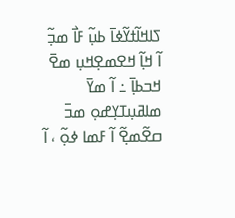ߖߊߞߊ߬ߙߌ߬ߦߊ߫ ߕߎ߲߬ ߓߊ߯ ߘߏ߲߬ ߊ߬ ߞߊ߲߬ ߞߐߘߐ߲ߞߎ߲ ߘߐ߫ ߞߏߕߊ߲߫ ߸ ߊ߬ ߘߌ߫ ߘߊߥߎ߲ߠߌ߲ߝߋ߲ ߘߏ߫ ߛߐ߬ߘߐ߲߬ ߊ߬ ߓߘߊ ߦߋ߲߬ ، ߊ߬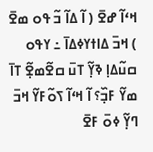ߞߵߊ߬ ߝߐ߫ ( ߊ߬ ߡߊ߬ ߏ߬ ߟߋ ߘߐ߫ ) ߞߏ߫ ߡߊߙߌߦߡߊ߫ ߸ ߌߟߋ ߛߎ߬ߡߊ߲ ߢߌ߲߬ ߠߎ߫ ߛߐ߬ߘߐ߲߬ ߠߊ߫ ߘߌ߬ ߓߏ߲߰؟ ߊ߬ ߞߵߊ߬ ߖߋ߬ߓߌ߬ ߞߏ߫ ߣߌ߲߬ ߦߋ߫ ߓߐ߫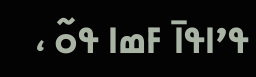ߟߴߊߟߊ߫ ߓߘߊ ߟߋ߬ ،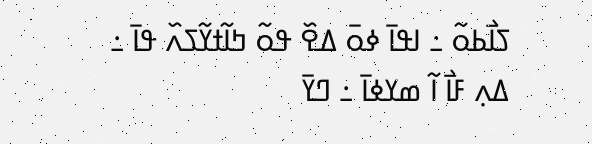ߖߊ߯ߕߋ߬ ߸ ߊߟߊ߫ ߦߋ߫ ߡߐ߰ ߟߋ߬ ߤߊ߬ߙߌ߬ߖߍ߰ ߟߊ߫ ߸ ߡߍ߲ ߓߊ߯ ߊ߬ ߘߌߦߊ߫ ߸ ߣߌ߫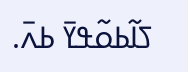ߖߊ߬ߕߋ߬ߟߌ߫ ߕߍ߫.